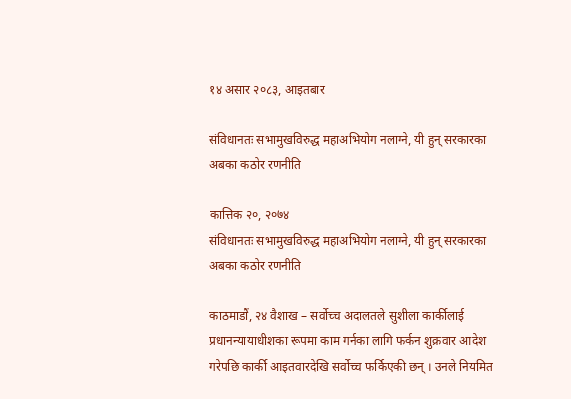१४ असार २०८३, आइतबार

संविधानतः सभामुखविरुद्ध महाअभियोग नलाग्ने, यी हुन् सरकारका अबका कठोर रणनीति

कात्तिक २०, २०७४
संविधानतः सभामुखविरुद्ध महाअभियोग नलाग्ने, यी हुन् सरकारका अबका कठोर रणनीति

काठमाडौं, २४ वैशाख – सर्वोच्च अदालतले सुशीला कार्कीलाई प्रधानन्यायाधीशका रूपमा काम गर्नका लागि फर्कन शुक्रवार आदेश गरेपछि कार्की आइतवारदेखि सर्वोच्च फर्किएकी छन् । उनले नियमित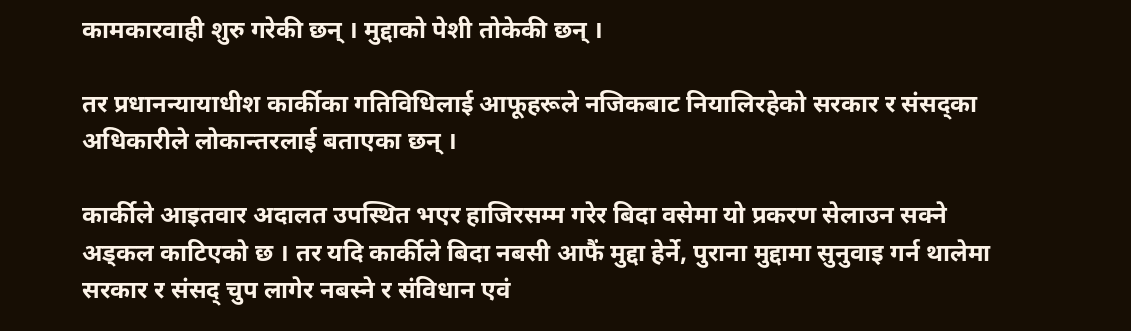कामकारवाही शुरु गरेकी छन् । मुद्दाको पेशी तोकेकी छन् ।

तर प्रधानन्यायाधीश कार्कीका गतिविधिलाई आफूहरूले नजिकबाट नियालिरहेको सरकार र संसद्का अधिकारीले लोकान्तरलाई बताएका छन् ।

कार्कीले आइतवार अदालत उपस्थित भएर हाजिरसम्म गरेर बिदा वसेमा यो प्रकरण सेलाउन सक्ने अड्कल काटिएको छ । तर यदि कार्कीले बिदा नबसी आफैं मुद्दा हेर्ने, पुराना मुद्दामा सुनुवाइ गर्न थालेमा सरकार र संसद् चुप लागेर नबस्ने र संविधान एवं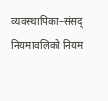व्यवस्थापिका–संसद् नियमावलिको नियम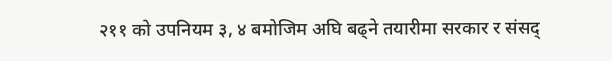२११ को उपनियम ३, ४ बमोजिम अघि बढ्ने तयारीमा सरकार र संसद्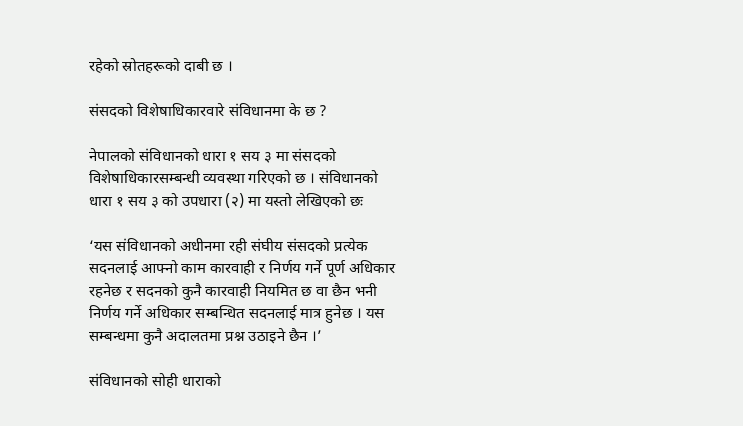रहेको स्रोतहरूको दाबी छ ।

संसदको विशेषाधिकारवारे संविधानमा के छ ?

नेपालको संविधानको धारा १ सय ३ मा संसदको विशेषाधिकारसम्बन्धी व्यवस्था गरिएको छ । संविधानको धारा १ सय ३ को उपधारा (२) मा यस्तो लेखिएको छः

‘यस संविधानको अधीनमा रही संघीय संसदको प्रत्येक सदनलाई आफ्नो काम कारवाही र निर्णय गर्ने पूर्ण अधिकार रहनेछ र सदनको कुनै कारवाही नियमित छ वा छैन भनी निर्णय गर्ने अधिकार सम्बन्धित सदनलाई मात्र हुनेछ । यस सम्बन्धमा कुनै अदालतमा प्रश्न उठाइने छैन ।’

संविधानको सोही धाराको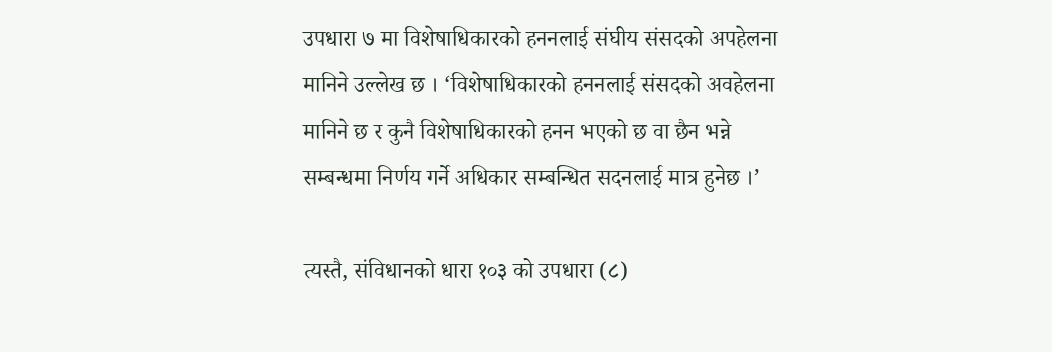उपधारा ७ मा विशेषाधिकारको हननलाई संघीय संसदको अपहेलना मानिने उल्लेख छ । ‘विशेषाधिकारको हननलाई संसदको अवहेलना मानिने छ र कुनै विशेषाधिकारको हनन भएको छ वा छैन भन्ने सम्बन्धमा निर्णय गर्ने अधिकार सम्बन्धित सदनलाई मात्र हुनेछ ।’

त्यस्तै, संविधानको धारा १०३ को उपधारा (८)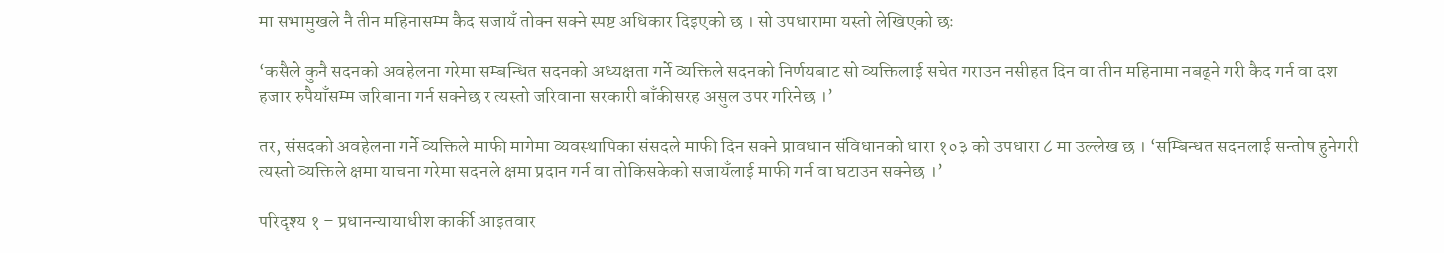मा सभामुखले नै तीन महिनासम्म कैद सजायँ तोक्न सक्ने स्पष्ट अधिकार दिइएको छ । सो उपधारामा यस्तो लेखिएको छः

‘कसैले कुनै सदनको अवहेलना गरेमा सम्बन्धित सदनको अध्यक्षता गर्ने व्यक्तिले सदनको निर्णयबाट सो व्यक्तिलाई सचेत गराउन नसीहत दिन वा तीन महिनामा नबढ्ने गरी कैद गर्न वा दश हजार रुपैयाँसम्म जरिबाना गर्न सक्नेछ र त्यस्तो जरिवाना सरकारी बाँकीसरह असुल उपर गरिनेछ ।’

तर, संसदको अवहेलना गर्ने व्यक्तिले माफी मागेमा व्यवस्थापिका संसदले माफी दिन सक्ने प्रावधान संविधानको धारा १०३ को उपधारा ८ मा उल्लेख छ । ‘सम्बिन्धत सदनलाई सन्तोष हुनेगरी त्यस्तो व्यक्तिले क्षमा याचना गरेमा सदनले क्षमा प्रदान गर्न वा तोकिसकेको सजायँलाई माफी गर्न वा घटाउन सक्नेछ ।’

परिदृश्य १ – प्रधानन्यायाधीश कार्की आइतवार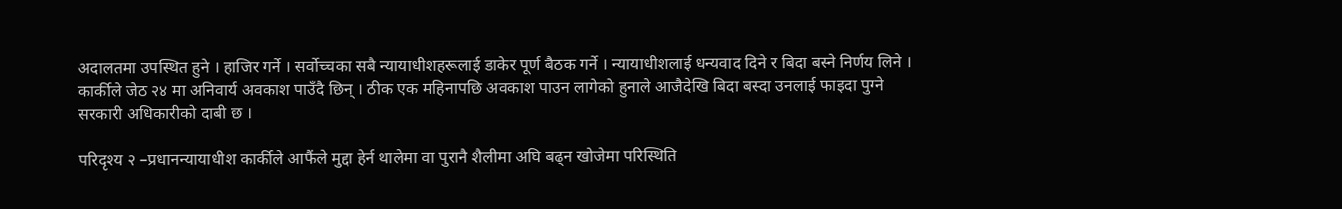अदालतमा उपस्थित हुने । हाजिर गर्ने । सर्वोच्चका सबै न्यायाधीशहरूलाई डाकेर पूर्ण बैठक गर्ने । न्यायाधीशलाई धन्यवाद दिने र बिदा बस्ने निर्णय लिने । कार्कीले जेठ २४ मा अनिवार्य अवकाश पाउँदै छिन् । ठीक एक महिनापछि अवकाश पाउन लागेको हुनाले आजैदेखि बिदा बस्दा उनलाई फाइदा पुग्ने सरकारी अधिकारीको दाबी छ ।

परिदृश्य २ –प्रधानन्यायाधीश कार्कीले आफैंले मुद्दा हेर्न थालेमा वा पुरानै शैलीमा अघि बढ्न खोजेमा परिस्थिति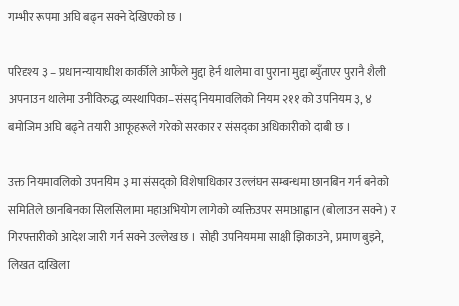गम्भीर रूपमा अघि बढ्न सक्ने देखिएको छ ।

परिदृश्य ३ – प्रधानन्यायाधीश कार्कीले आफैंले मुद्दा हेर्न थालेमा वा पुराना मुद्दा ब्युँताएर पुरानै शैली अपनाउन थालेमा उनीविरुद्ध व्यस्थापिका–संसद् नियमावलिको नियम २११ को उपनियम ३, ४ बमोजिम अघि बढ्ने तयारी आफूहरूले गरेको सरकार र संसद्का अधिकारीको दाबी छ ।

उक्त नियमावलिको उपनयिम ३ मा संसद्को विशेषाधिकार उल्लंघन सम्बन्धमा छानबिन गर्न बनेको समितिले छानबिनका सिलसिलामा महाअभियोग लागेको व्यक्तिउपर समाआह्वान (बोलाउन सक्ने) र गिरफ्तारीको आदेश जारी गर्न सक्ने उल्लेख छ । सोही उपनियममा साक्षी झिकाउने, प्रमाण बुझ्ने, लिखत दाखिला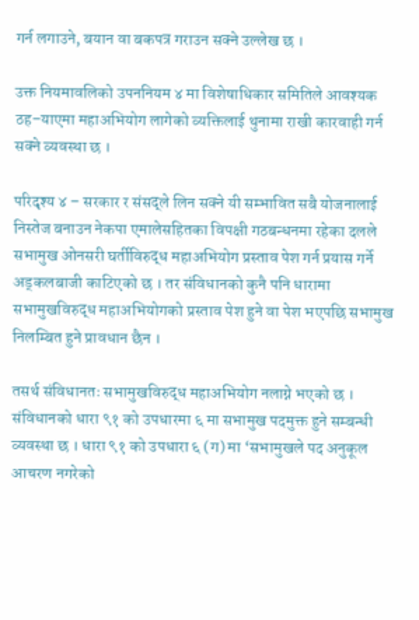गर्न लगाउने, बयान वा बकपत्र गराउन सक्ने उल्लेख छ ।

उक्त नियमावलिको उपननियम ४ मा विशेषाधिकार समितिले आवश्यक ठह–याएमा महाअभियोग लागेको व्यक्तिलाई थुनामा राखी कारवाही गर्न सक्ने व्यवस्था छ ।

परिदृश्य ४ – सरकार र संसद्ले लिन सक्ने यी सम्भावित सबै योजनालाई निस्तेज बनाउन नेकपा एमालेसहितका विपक्षी गठबन्धनमा रहेका दलले सभामुख ओनसरी घर्तीविरुद्ध महाअभियोग प्रस्ताव पेश गर्न प्रयास गर्ने अड्कलबाजी काटिएको छ । तर संविधानको कुनै पनि धारामा सभामुखविरुद्ध महाअभियोगको प्रस्ताव पेश हुने वा पेश भएपछि सभामुख निलम्बित हुने प्रावधान छैन ।

तसर्थ संविधानतः सभामुखविरुद्ध महाअभियोग नलाग्ने भएको छ । संविधानको धारा ९१ को उपधारमा ६ मा सभामुख पदमुक्त हुने सम्बन्धी व्यवस्था छ । धारा ९१ को उपधारा ६ (ग) मा ‘सभामुखले पद अनुकूल आचरण नगरेको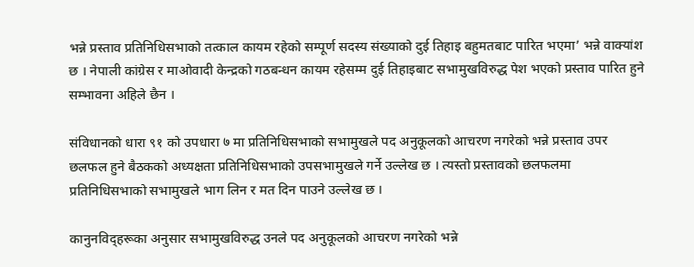भन्ने प्रस्ताव प्रतिनिधिसभाको तत्काल कायम रहेको सम्पूर्ण सदस्य संख्याको दुई तिहाइ बहुमतबाट पारित भएमा’ भन्ने वाक्यांश छ । नेपाली कांग्रेस र माओवादी केन्द्रको गठबन्धन कायम रहेसम्म दुई तिहाइबाट सभामुखविरुद्ध पेश भएको प्रस्ताव पारित हुने सम्भावना अहिले छैन ।

संविधानको धारा ९१ को उपधारा ७ मा प्रतिनिधिसभाको सभामुखले पद अनुकूलको आचरण नगरेको भन्ने प्रस्ताव उपर छलफल हुने बैठकको अध्यक्षता प्रतिनिधिसभाको उपसभामुखले गर्ने उल्लेख छ । त्यस्तो प्रस्तावको छलफलमा प्रतिनिधिसभाको सभामुखले भाग लिन र मत दिन पाउने उल्लेख छ ।

कानुनविद्हरूका अनुसार सभामुखविरुद्ध उनले पद अनुकूलको आचरण नगरेको भन्ने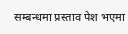सम्बन्धमा प्रस्ताव पेश भएमा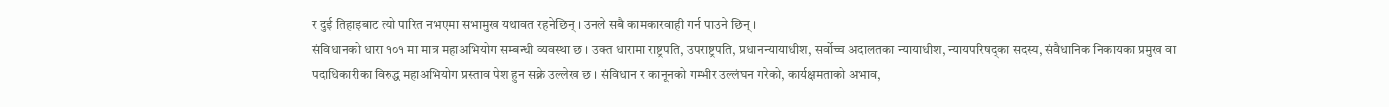र दुई तिहाइबाट त्यो पारित नभएमा सभामुख यथावत रहनेछिन् । उनले सबै कामकारवाही गर्न पाउने छिन् ।
संविधानको धारा १०१ मा मात्र महाअभियोग सम्बन्धी व्यवस्था छ । उक्त धारामा राष्ट्रपति, उपराष्ट्रपति, प्रधानन्यायाधीश, सर्वोच्च अदालतका न्यायाधीश, न्यायपरिषद्का सदस्य, संवैधानिक निकायका प्रमुख वा पदाधिकारीका विरुद्ध महाअभियोग प्रस्ताव पेश हुन सक्ने उल्लेख छ । संविधान र कानूनको गम्भीर उल्लंघन गरेको, कार्यक्षमताको अभाव,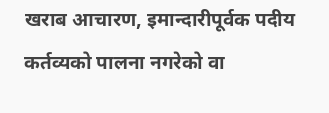खराब आचारण, इमान्दारीपूर्वक पदीय कर्तव्यको पालना नगरेको वा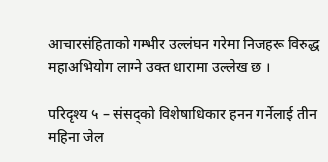आचारसंहिताको गम्भीर उल्लंघन गरेमा निजहरू विरुद्ध महाअभियोग लाग्ने उक्त धारामा उल्लेख छ ।

परिदृश्य ५ – संसद्को विशेषाधिकार हनन गर्नेलाई तीन महिना जेल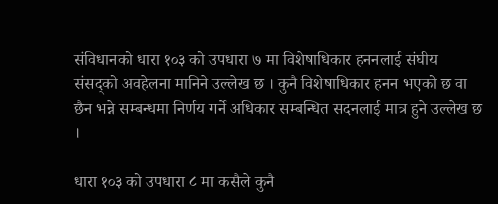संविधानको धारा १०३ को उपधारा ७ मा विशेषाधिकार हननलाई संघीय संसद्को अवहेलना मानिने उल्लेख छ । कुनै विशेषाधिकार हनन भएको छ वा छैन भन्ने सम्बन्धमा निर्णय गर्ने अधिकार सम्बन्धित सदनलाई मात्र हुने उल्लेख छ ।

धारा १०३ को उपधारा ८ मा कसैले कुनै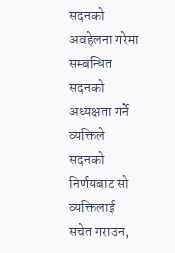सदनको अवहेलना गरेमा सम्बन्धित सदनको अध्यक्षता गर्ने व्यक्तिले सदनको निर्णयबाट सो व्यक्तिलाई सचेत गराउन,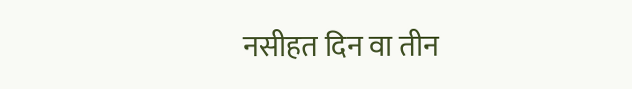नसीहत दिन वा तीन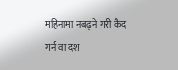महिनामा नबढ्ने गरी कैद गर्न वा दश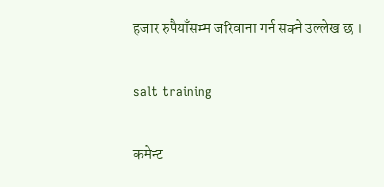हजार रुपैयाँसम्म जरिवाना गर्न सक्ने उल्लेख छ ।

salt training

कमेन्ट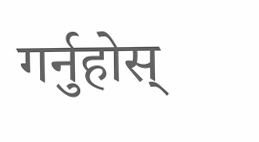गर्नुहोस्